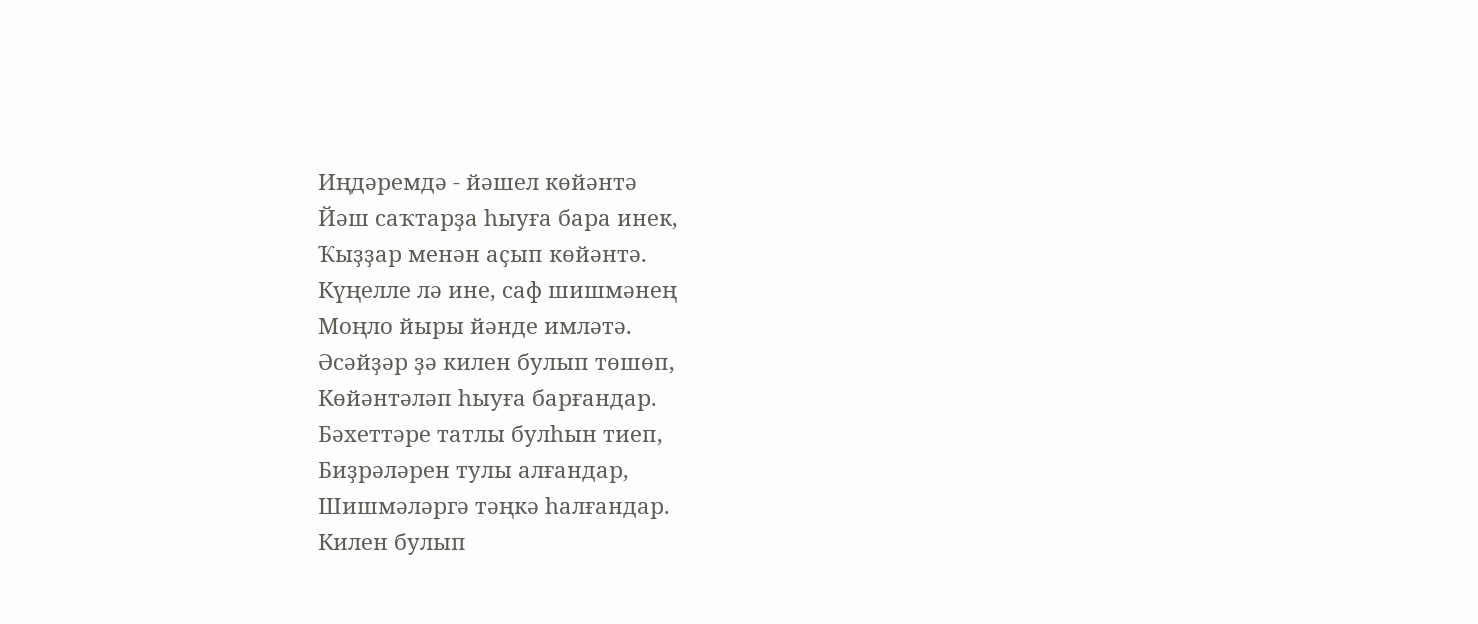Иңдәремдә - йәшел көйәнтә
Йәш саҡтарҙа һыуға бара инек,
Ҡыҙҙар менән аҫып көйәнтә.
Күңелле лә ине, саф шишмәнең
Моңло йыры йәнде имләтә.
Әсәйҙәр ҙә килен булып төшөп,
Көйәнтәләп һыуға барғандар.
Бәхеттәре татлы булһын тиеп,
Биҙрәләрен тулы алғандар,
Шишмәләргә тәңкә һалғандар.
Килен булып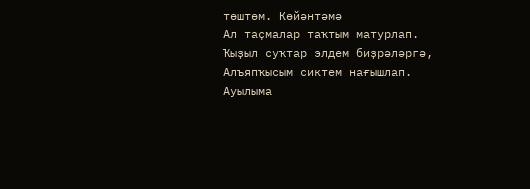төштөм. Көйәнтәмә
Ал таҫмалар таҡтым матурлап.
Ҡыҙыл суҡтар элдем биҙрәләргә,
Алъяпҡысым сиктем нағышлап.
Ауылыма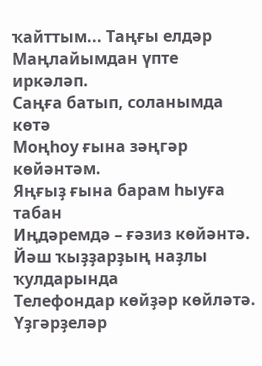ҡайттым... Таңғы елдәр
Маңлайымдан үпте иркәләп.
Саңға батып, соланымда көтә
Моңһоу ғына зәңгәр көйәнтәм.
Яңғыҙ ғына барам һыуға табан
Иңдәремдә – ғәзиз көйәнтә.
Йәш ҡыҙҙарҙың наҙлы ҡулдарында
Телефондар көйҙәр көйләтә.
Үҙгәрҙеләр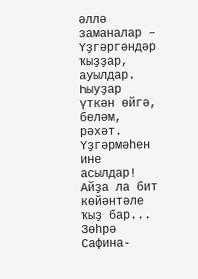әллә заманалар –
Үҙгәргәндәр ҡыҙҙар, ауылдар.
Һыуҙар үткән өйгә, беләм, рәхәт.
Үҙгәрмәһен ине асылдар!
Айҙа ла бит көйәнтәле ҡыҙ бар...
Зөһрә Сафина-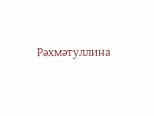Рәхмәтуллина